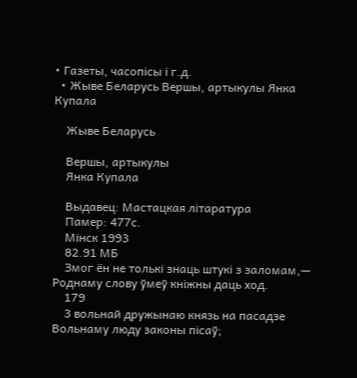• Газеты, часопісы і г.д.
  • Жыве Беларусь Вершы, артыкулы Янка Купала

    Жыве Беларусь

    Вершы, артыкулы
    Янка Купала

    Выдавец: Мастацкая літаратура
    Памер: 477с.
    Мінск 1993
    82.91 МБ
    Змог ён не толькі знаць штукі з заломам,— Роднаму слову ўмеў кніжны даць ход.
    179
    3 вольнай дружынаю князь на пасадзе Вольнаму люду законы пісаў;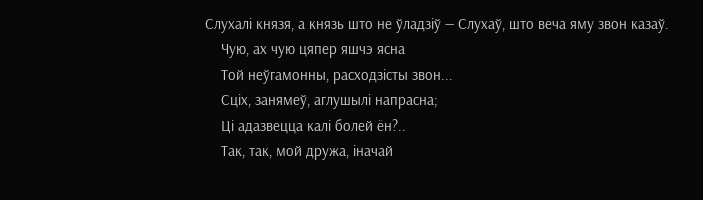Слухалі князя, а князь што не ўладзіў — Слухаў, што веча яму звон казаў.
    Чую, ах чую цяпер яшчэ ясна
    Той неўгамонны, расходзісты звон...
    Сціх, занямеў, аглушылі напрасна;
    Ці адазвецца калі болей ён?..
    Так, так, мой дружа, іначай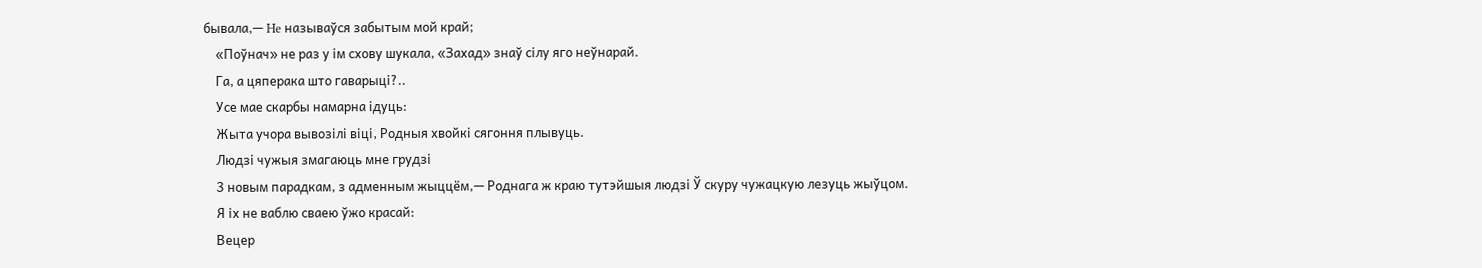бывала,— He называўся забытым мой край;
    «Поўнач» не раз у ім схову шукала, «Захад» знаў сілу яго неўнарай.
    Га, а цяперака што гаварыці?..
    Усе мае скарбы намарна ідуць:
    Жыта учора вывозілі віці, Родныя хвойкі сягоння плывуць.
    Людзі чужыя змагаюць мне грудзі
    3 новым парадкам, з адменным жыццём,— Роднага ж краю тутэйшыя людзі Ў скуру чужацкую лезуць жыўцом.
    Я іх не ваблю сваею ўжо красай:
    Вецер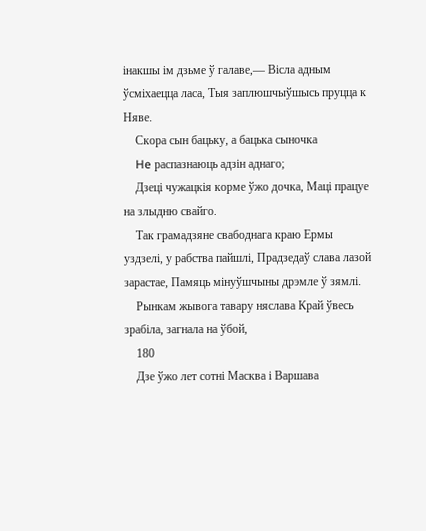інакшы ім дзьме ў галаве,— Вісла адным ўсміхаецца ласа, Тыя заплюшчыўшысь пруцца к Няве.
    Скора сын бацьку, а бацька сыночка
    He распазнаюць адзін аднаго;
    Дзеці чужацкія корме ўжо дочка, Маці працуе на злыдню свайго.
    Так грамадзяне свабоднага краю Ермы уздзелі, у рабства пайшлі, Прадзедаў слава лазой зарастае, Памяць мінуўшчыны дрэмле ў зямлі.
    Рынкам жывога тавару няслава Край ўвесь зрабіла, загнала на ўбой,
    180
    Дзе ўжо лет сотні Масква і Варшава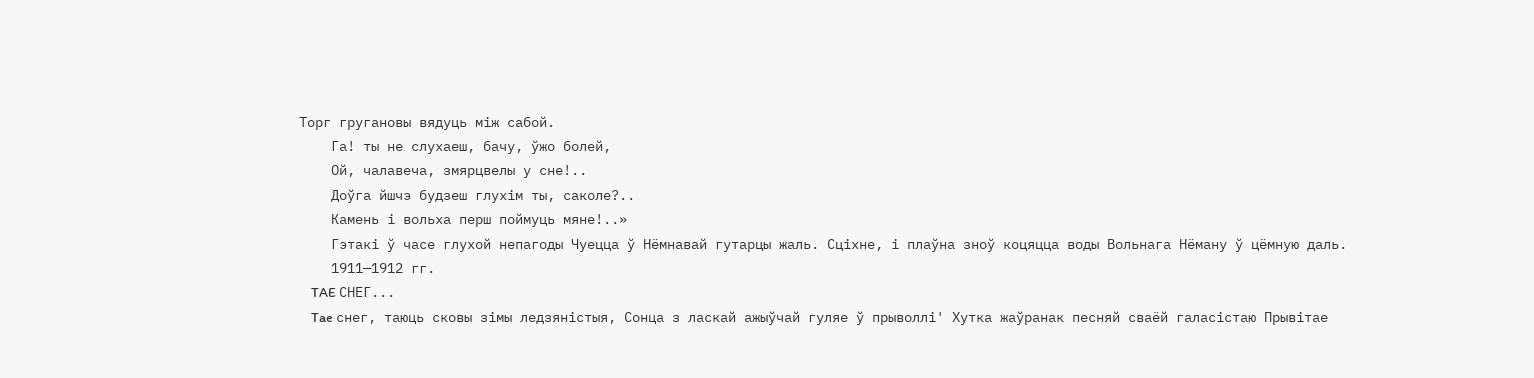Торг гругановы вядуць між сабой.
    Га! ты не слухаеш, бачу, ўжо болей,
    Ой, чалавеча, змярцвелы у сне!..
    Доўга йшчэ будзеш глухім ты, саколе?..
    Камень і вольха перш поймуць мяне!..»
    Гэтакі ў часе глухой непагоды Чуецца ў Нёмнавай гутарцы жаль. Сціхне, і плаўна зноў коцяцца воды Вольнага Нёману ў цёмную даль.
    1911—1912 гг.
    TAE СНЕГ...
    Tae снег, таюць сковы зімы ледзяністыя, Сонца з ласкай ажыўчай гуляе ў прыволлі' Хутка жаўранак песняй сваёй галасістаю Прывітае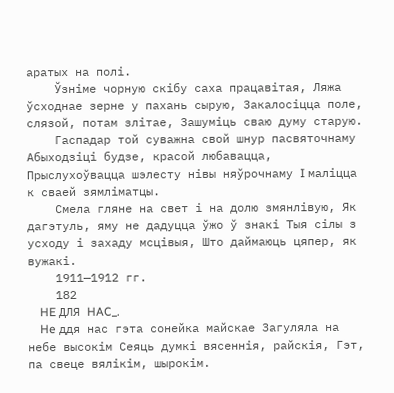аратых на полі.
    Ўзніме чорную скібу саха працавітая, Ляжа ўсходнае зерне у пахань сырую, Закалосіцца поле, слязой, потам злітае, Зашуміць сваю думу старую.
    Гаспадар той суважна свой шнур пасвяточнаму Абыходзіці будзе, красой любавацца, Прыслухоўвацца шэлесту нівы няўрочнаму I маліцца к сваей зямліматцы.
    Смела гляне на свет і на долю змянлівую, Як дагэтуль, яму не дадуцца ўжо ў знакі Тыя сілы з усходу і захаду мсцівыя, Што даймаюць цяпер, як вужакі.
    1911—1912 гг.
    182
    HE ДЛЯ HAC_.
    He ддя нас гэта сонейка майскае Загуляла на небе высокім Сеяць думкі вясеннія, райскія, Гэт, па свеце вялікім, шырокім.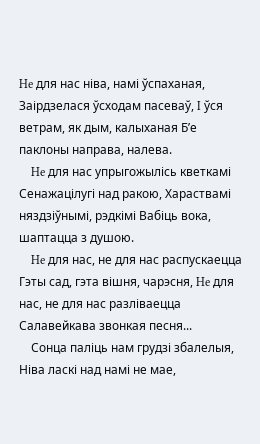He для нас ніва, намі ўспаханая, Заірдзелася ўсходам пасеваў, I ўся ветрам, як дым, калыханая Б’е паклоны направа, налева.
    He для нас упрыгожылісь кветкамі Сенажацілугі над ракою, Хараствамі няздзіўнымі, рэдкімі Вабіць вока, шаптацца з душою.
    He для нас, не для нас распускаецца Гэты сад, гэта вішня, чарэсня, He для нас, не для нас разліваецца Салавейкава звонкая песня...
    Сонца паліць нам грудзі збалелыя, Ніва ласкі над намі не мае,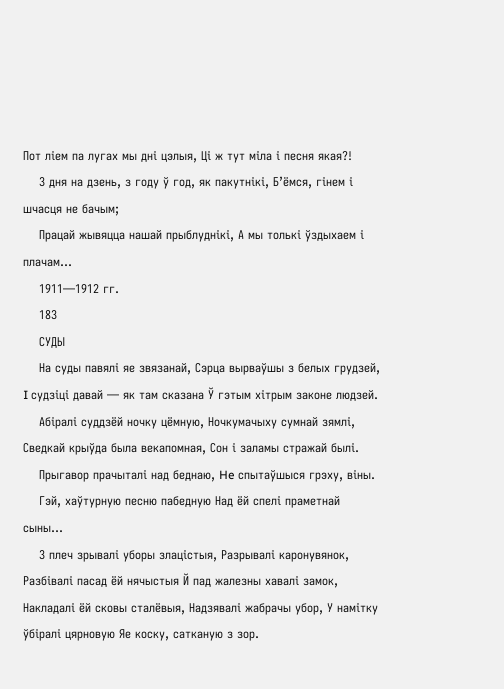Пот ліем па лугах мы дні цэлыя, Ці ж тут міла і песня якая?!
    3 дня на дзень, з году ў год, як пакутнікі, Б’ёмся, гінем і шчасця не бачым;
    Працай жывяцца нашай прыблуднікі, А мы толькі ўздыхаем і плачам...
    1911—1912 гг.
    183
    СУДЫ
    На суды павялі яе звязанай, Сэрца вырваўшы з белых грудзей, I судзіці давай — як там сказана Ў гэтым хітрым законе людзей.
    Абіралі суддзёй ночку цёмную, Ночкумачыху сумнай зямлі, Сведкай крыўда была векапомная, Сон і заламы стражай былі.
    Прыгавор прачыталі над беднаю, He спытаўшыся грэху, віны.
    Гэй, хаўтурную песню пабедную Над ёй спелі праметнай сыны...
    3 плеч зрывалі уборы злацістыя, Разрывалі каронувянок, Разбівалі пасад ёй нячыстыя Й пад жалезны хавалі замок, Накладалі ёй сковы сталёвыя, Надзявалі жабрачы убор, У намітку ўбіралі цярновую Яе коску, сатканую з зор.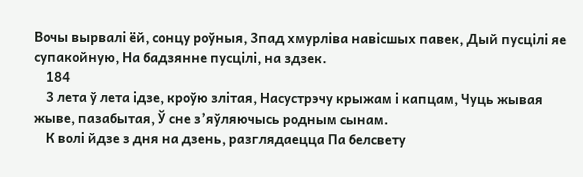Вочы вырвалі ёй, сонцу роўныя, 3пад хмурліва навісшых павек, Дый пусцілі яе супакойную, На бадзянне пусцілі, на здзек.
    184
    3 лета ў лета ідзе, кроўю злітая, Насустрэчу крыжам і капцам, Чуць жывая жыве, пазабытая, Ў сне з’яўляючысь родным сынам.
    К волі йдзе з дня на дзень, разглядаецца Па белсвету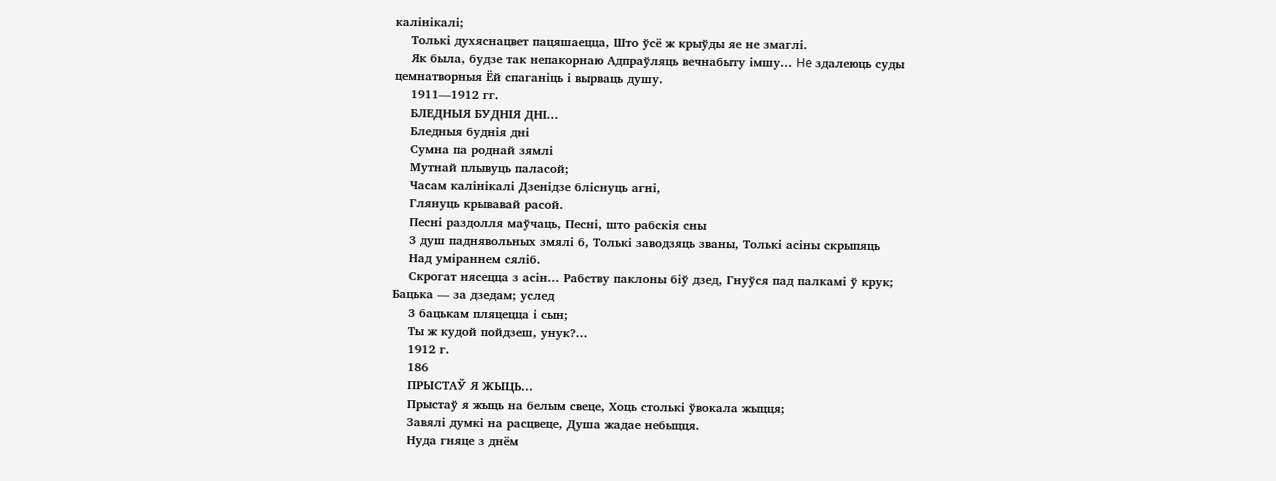калінікалі;
    Толькі духяснацвет пацяшаецца, Што ўсё ж крыўды яе не змаглі.
    Як была, будзе так непакорнаю Адпраўляць вечнабыту імшу... He здалеюць суды цемнатворныя Ёй спаганіць і вырваць душу.
    1911—1912 гг.
    БЛЕДНЫЯ БУДНІЯ ДНІ...
    Бледныя буднія дні
    Сумна па роднай зямлі
    Мутнай плывуць паласой;
    Часам калінікалі Дзенідзе бліснуць агні,
    Глянуць крывавай расой.
    Песні раздолля маўчаць, Песні, што рабскія сны
    3 душ паднявольных змялі б, Толькі заводзяць званы, Толькі асіны скрыпяць
    Над уміраннем сяліб.
    Скрогат нясецца з асін... Рабству паклоны біў дзед, Гнуўся пад палкамі ў крук; Бацька — за дзедам; услед
    3 бацькам пляцецца і сын;
    Ты ж кудой пойдзеш, унук?...
    1912 г.
    186
    ПРЫСТАЎ Я ЖЫЦЬ...
    Прыстаў я жыць на белым свеце, Хоць столькі ўвокала жыцця;
    Завялі думкі на расцвеце, Душа жадае небыцця.
    Нуда гняце з днём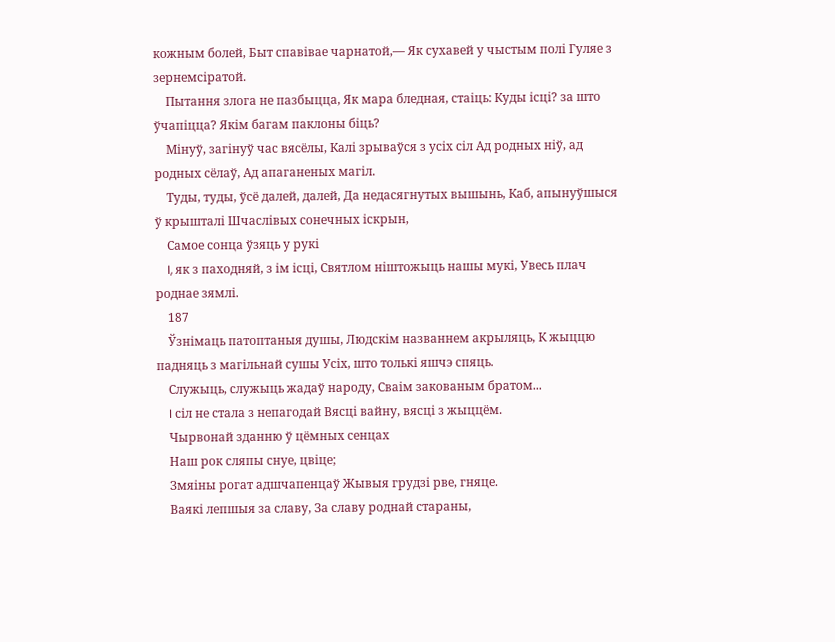кожным болей, Быт спавівае чарнатой,— Як сухавей у чыстым полі Гуляе з зернемсіратой.
    Пытання злога не пазбыцца, Як мара бледная, стаіць: Куды ісці? за што ўчапіцца? Якім багам паклоны біць?
    Мінуў, загінуў час вясёлы, Калі зрываўся з усіх сіл Ад родных ніў, ад родных сёлаў, Ад апаганеных магіл.
    Туды, туды, ўсё далей, далей, Да недасягнутых вышынь, Каб, апынуўшыся ў крышталі Шчаслівых сонечных іскрын,
    Самое сонца ўзяць у рукі
    I, як з паходняй, з ім ісці, Святлом ніштожыць нашы мукі, Увесь плач роднае зямлі.
    187
    Ўзнімаць патоптаныя душы, Людскім названнем акрыляць, К жыццю падняць з магільнай сушы Усіх, што толькі яшчэ спяць.
    Служыць, служыць жадаў народу, Сваім закованым братом...
    I сіл не стала з непагодай Вясці вайну, вясці з жыццём.
    Чырвонай зданню ў цёмных сенцах
    Наш рок сляпы снуе, цвіце;
    Змяіны рогат адшчапенцаў Жывыя грудзі рве, гняце.
    Ваякі лепшыя за славу, За славу роднай стараны,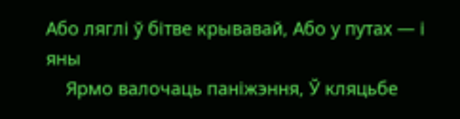Або ляглі ў бітве крывавай, Або у путах — і яны
    Ярмо валочаць паніжэння, Ў кляцьбе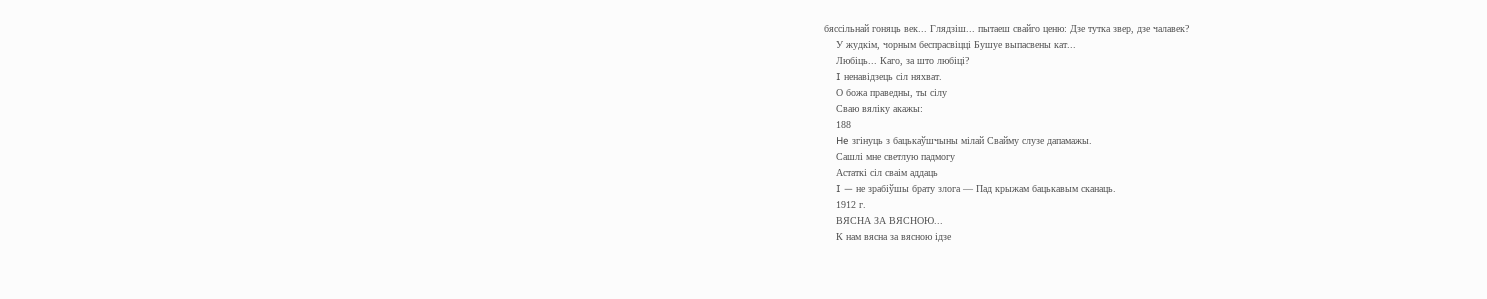бяссільнай гоняць век... Глядзіш... пытаеш свайго ценю: Дзе тутка звер, дзе чалавек?
    У жудкім, чорным беспрасвіцці Бушуе выпасвены кат...
    Любіць... Каго, за што любіці?
    I ненавідзець сіл няхват.
    О божа праведны, ты сілу
    Сваю вяліку акажы:
    188
    He згінуць з бацькаўшчыны мілай Свайму слузе дапамажы.
    Сашлі мне светлую падмогу
    Астаткі сіл сваім аддаць
    I — не зрабіўшы брату злога — Пад крыжам бацькавым сканаць.
    1912 г.
    ВЯСНА ЗА ВЯСНОЮ...
    К нам вясна за вясною ідзе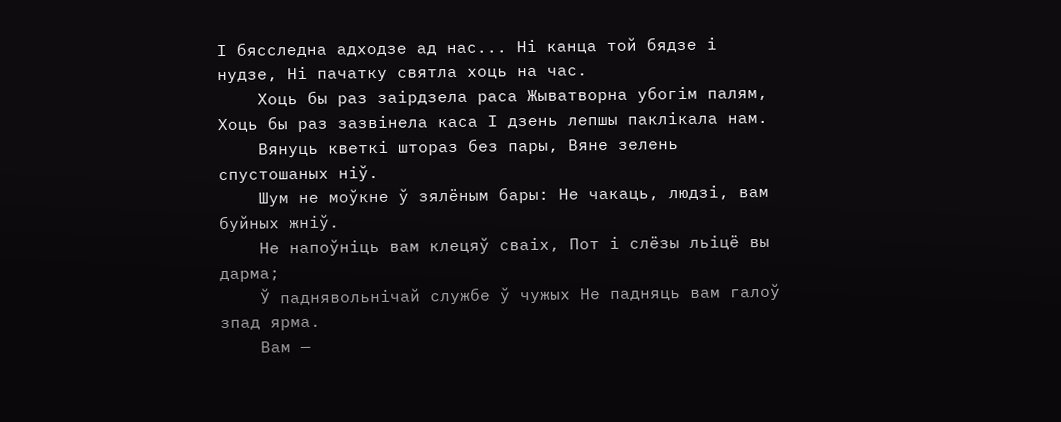I бясследна адходзе ад нас... Hi канца той бядзе і нудзе, Hi пачатку святла хоць на час.
    Хоць бы раз заірдзела раса Жыватворна убогім палям, Хоць бы раз зазвінела каса I дзень лепшы паклікала нам.
    Вянуць кветкі штораз без пары, Вяне зелень спустошаных ніў.
    Шум не моўкне ў зялёным бары: He чакаць, людзі, вам буйных жніў.
    He напоўніць вам клецяў сваіх, Пот і слёзы льіцё вы дарма;
    Ў паднявольнічай службе ў чужых He падняць вам галоў зпад ярма.
    Вам —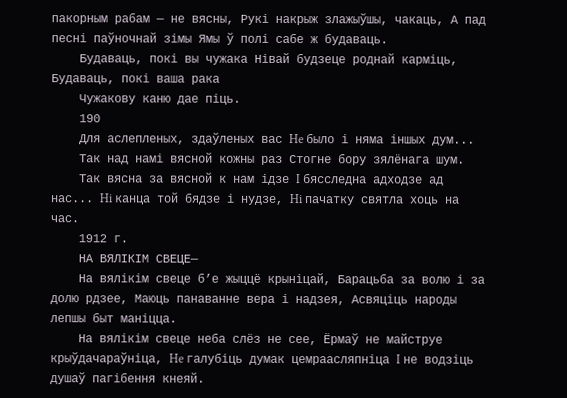пакорным рабам — не вясны, Рукі накрыж злажыўшы, чакаць, А пад песні паўночнай зімы Ямы ў полі сабе ж будаваць.
    Будаваць, покі вы чужака Нівай будзеце роднай карміць, Будаваць, покі ваша рака
    Чужакову каню дае піць.
    190
    Для аслепленых, здаўленых вас He было і няма іншых дум...
    Так над намі вясной кожны раз Стогне бору зялёнага шум.
    Так вясна за вясной к нам ідзе I бясследна адходзе ад нас... Hi канца той бядзе і нудзе, Hi пачатку святла хоць на час.
    1912 г.
    НА ВЯЛІКІМ СВЕЦЕ—
    На вялікім свеце б’е жыццё крыніцай, Барацьба за волю і за долю рдзее, Маюць панаванне вера і надзея, Асвяціць народы лепшы быт маніцца.
    На вялікім свеце неба слёз не сее, Ёрмаў не майструе крыўдачараўніца, He галубіць думак цемраасляпніца I не водзіць душаў пагібення кнеяй.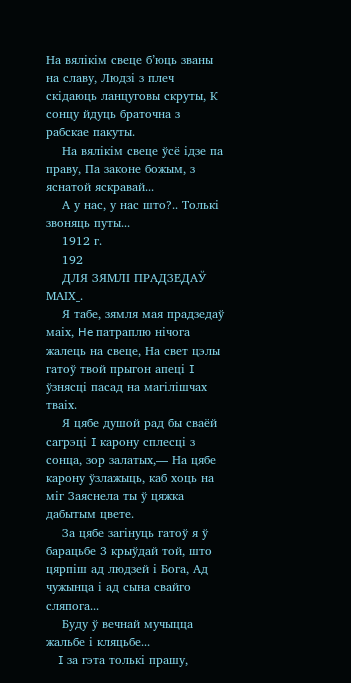На вялікім свеце б’юць званы на славу, Людзі з плеч скідаюць ланцуговы скруты, К сонцу йдуць браточна з рабскае пакуты.
    На вялікім свеце ўсё ідзе па праву, Па законе божым, з яснатой яскравай...
    А у нас, у нас што?.. Толькі звоняць путы...
    1912 г.
    192
    ДЛЯ ЗЯМЛІ ПРАДЗЕДАЎ МАІХ_.
    Я табе, зямля мая прадзедаў маіх, He патраплю нічога жалець на свеце, На свет цэлы гатоў твой прыгон апеці I ўзнясці пасад на магілішчах тваіх.
    Я цябе душой рад бы сваёй сагрэці I карону сплесці з сонца, зор залатых,— На цябе карону ўзлажыць, каб хоць на міг Заяснела ты ў цяжка дабытым цвете.
    За цябе загінуць гатоў я ў барацьбе 3 крыўдай той, што цярпіш ад людзей і Бога, Ад чужынца і ад сына свайго сляпога...
    Буду ў вечнай мучыцца жальбе і кляцьбе...
    I за гэта толькі прашу,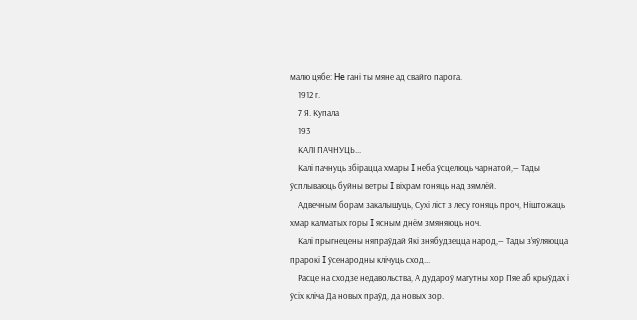малю цябе: He гані ты мяне ад свайго парога.
    1912 г.
    7 Я. Купала
    193
    КАЛІ ПАЧНУЦЬ...
    Калі пачнуць збірацца хмары I неба ўсцелюць чарнатой,— Тады ўсплываюць буйны ветры I віхрам гоняць над зямлёй.
    Адвечным борам закалышуць, Сухі ліст з лесу гоняць проч, Ніштожаць хмар калматых горы I ясным днём змяняюць ноч.
    Калі прыгнецены няпраўдай Які знябудзецца народ,— Тады з’яўляюцца прарокі I ўсенародны клічуць сход...
    Расце на сходзе недавольства, А дудароў магутны хор Пяе аб крыўдах і ўсіх кліча Да новых праўд, да новых зор.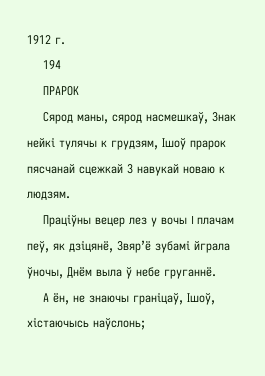1912 г.
    194
    ПРАРОК
    Сярод маны, сярод насмешкаў, Знак нейкі тулячы к грудзям, Ішоў прарок пясчанай сцежкай 3 навукай новаю к людзям.
    Праціўны вецер лез у вочы I плачам пеў, як дзіцянё, Звяр’ё зубамі йграла ўночы, Днём выла ў небе груганнё.
    А ён, не знаючы граніцаў, Ішоў, хістаючысь наўслонь;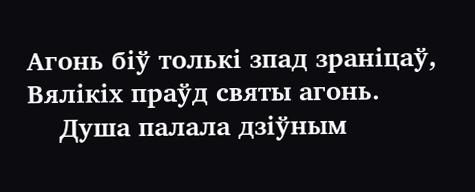Агонь біў толькі зпад зраніцаў, Вялікіх праўд святы агонь.
    Душа палала дзіўным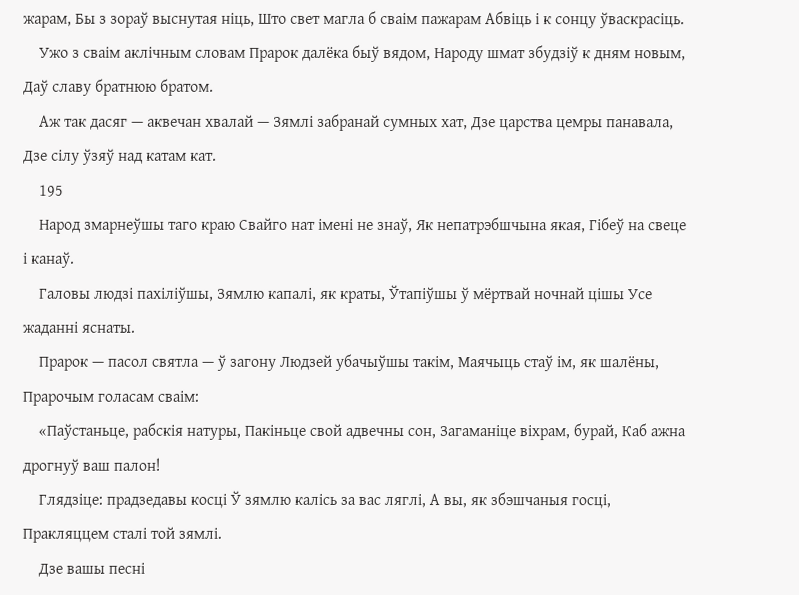жарам, Бы з зораў выснутая ніць, Што свет магла б сваім пажарам Абвіць і к сонцу ўваскрасіць.
    Ужо з сваім аклічным словам Прарок далёка быў вядом, Народу шмат збудзіў к дням новым, Даў славу братнюю братом.
    Аж так дасяг — аквечан хвалай — Зямлі забранай сумных хат, Дзе царства цемры панавала, Дзе сілу ўзяў над катам кат.
    195
    Народ змарнеўшы таго краю Свайго нат імені не знаў, Як непатрэбшчына якая, Гібеў на свеце і канаў.
    Галовы людзі пахіліўшы, Зямлю капалі, як краты, Ўтапіўшы ў мёртвай ночнай цішы Усе жаданні яснаты.
    Прарок — пасол святла — ў загону Людзей убачыўшы такім, Маячыць стаў ім, як шалёны, Прарочым голасам сваім:
    «Паўстаньце, рабскія натуры, Пакіньце свой адвечны сон, Загаманіце віхрам, бурай, Каб ажна дрогнуў ваш палон!
    Глядзіце: прадзедавы косці Ў зямлю калісь за вас ляглі, А вы, як збэшчаныя госці, Пракляццем сталі той зямлі.
    Дзе вашы песні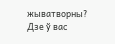жыватворны? Дзе ў вас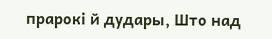прарокі й дудары, Што над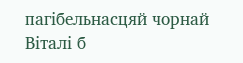пагібельнасцяй чорнай Віталі б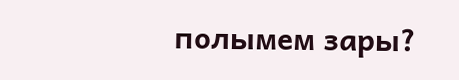полымем зары?